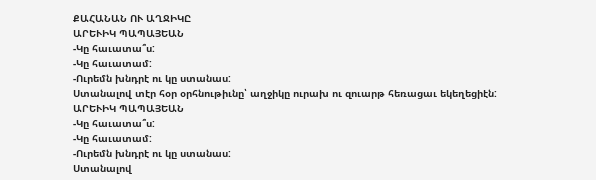ՔԱՀԱՆԱՆ ՈՒ ԱՂՋԻԿԸ
ԱՐԵՒԻԿ ՊԱՊԱՅԵԱՆ
-Կը հաւատա՞ս:
-Կը հաւատամ:
-Ուրեմն խնդրէ ու կը ստանաս:
Ստանալով տէր հօր օրհնութիւնը՝ աղջիկը ուրախ ու զուարթ հեռացաւ եկեղեցիէն:
ԱՐԵՒԻԿ ՊԱՊԱՅԵԱՆ
-Կը հաւատա՞ս:
-Կը հաւատամ:
-Ուրեմն խնդրէ ու կը ստանաս:
Ստանալով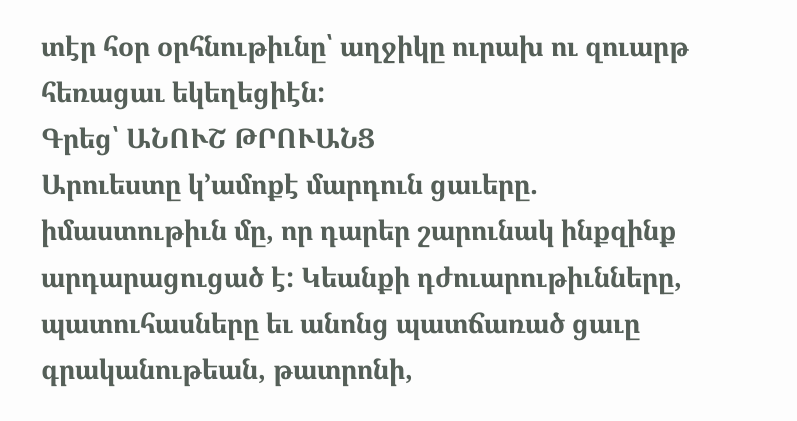տէր հօր օրհնութիւնը՝ աղջիկը ուրախ ու զուարթ հեռացաւ եկեղեցիէն:
Գրեց՝ ԱՆՈՒՇ ԹՐՈՒԱՆՑ
Արուեստը կ՚ամոքէ մարդուն ցաւերը. իմաստութիւն մը, որ դարեր շարունակ ինքզինք արդարացուցած է: Կեանքի դժուարութիւնները, պատուհասները եւ անոնց պատճառած ցաւը գրականութեան, թատրոնի,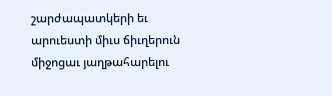շարժապատկերի եւ արուեստի միւս ճիւղերուն միջոցաւ յաղթահարելու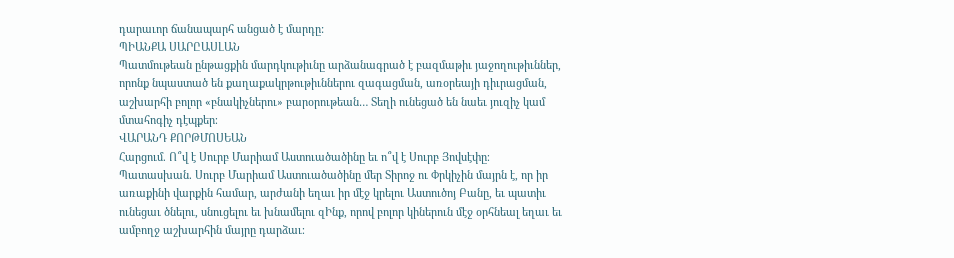դարաւոր ճանապարհ անցած է մարդը:
ՊԻԱՆՔԱ ՍԱՐԸԱՍԼԱՆ
Պատմութեան ընթացքին մարդկութիւնը արձանագրած է բազմաթիւ յաջողութիւններ, որոնք նպաստած են քաղաքակրթութիւններու զագացման, առօրեայի դիւրացման, աշխարհի բոլոր «բնակիչներու» բարօրութեան… Տեղի ունեցած են նաեւ յուզիչ կամ մտահոգիչ դէպքեր։
ՎԱՐԱՆԴ ՔՈՐԹՄՈՍԵԱՆ
Հարցում. Ո՞վ է Սուրբ Մարիամ Աստուածածինը եւ ո՞վ է Սուրբ Յովսէփը։
Պատասխան. Սուրբ Մարիամ Աստուածածինը մեր Տիրոջ ու Փրկիչին մայրն է, որ իր առաքինի վարքին համար, արժանի եղաւ իր մէջ կրելու Աստուծոյ Բանը, եւ պատիւ ունեցաւ ծնելու, սնուցելու եւ խնամելու զԻնք, որով բոլոր կիներուն մէջ օրհնեալ եղաւ եւ ամբողջ աշխարհին մայրը դարձաւ։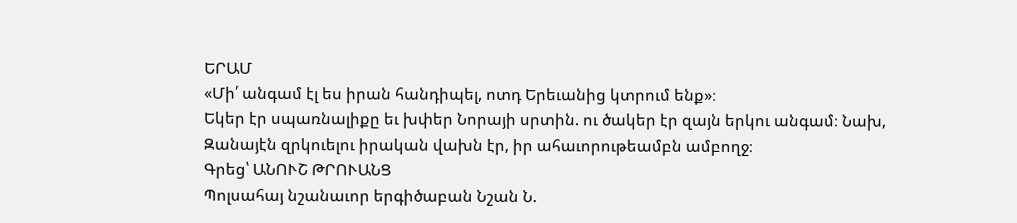ԵՐԱՄ
«Մի՛ անգամ էլ ես իրան հանդիպել, ոտդ Երեւանից կտրում ենք»։
Եկեր էր սպառնալիքը եւ խփեր Նորայի սրտին. ու ծակեր էր զայն երկու անգամ։ Նախ, Զանայէն զրկուելու իրական վախն էր, իր ահաւորութեամբն ամբողջ։
Գրեց՝ ԱՆՈՒՇ ԹՐՈՒԱՆՑ
Պոլսահայ նշանաւոր երգիծաբան Նշան Ն.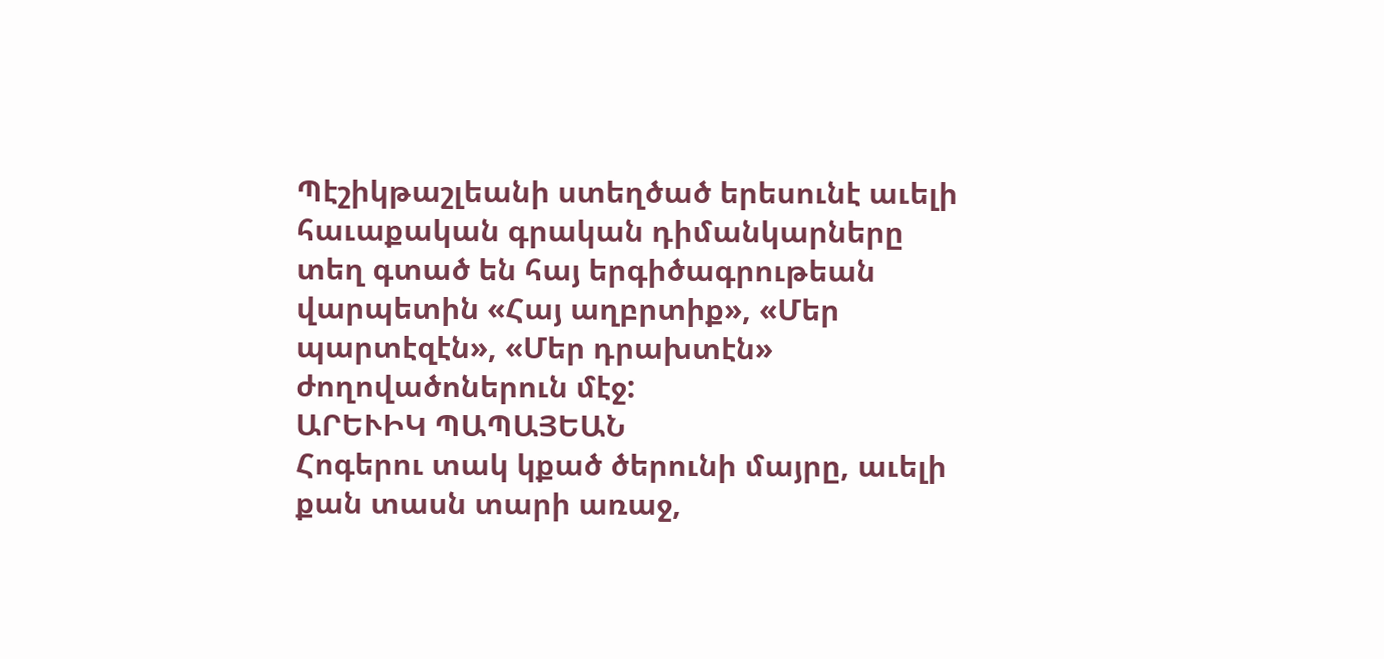Պէշիկթաշլեանի ստեղծած երեսունէ աւելի հաւաքական գրական դիմանկարները տեղ գտած են հայ երգիծագրութեան վարպետին «Հայ աղբրտիք», «Մեր պարտէզէն», «Մեր դրախտէն» ժողովածոներուն մէջ:
ԱՐԵՒԻԿ ՊԱՊԱՅԵԱՆ
Հոգերու տակ կքած ծերունի մայրը, աւելի քան տասն տարի առաջ,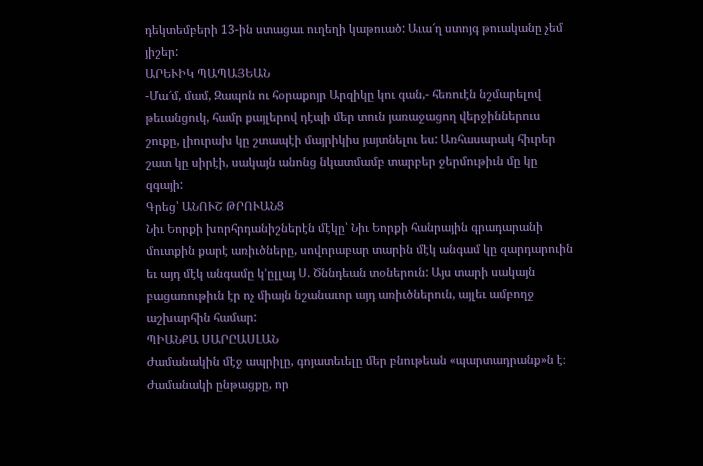դեկտեմբերի 13-ին ստացաւ ուղեղի կաթուած: Աւա՜ղ ստոյգ թուականը չեմ յիշեր:
ԱՐԵՒԻԿ ՊԱՊԱՅԵԱՆ
-Մա՜մ, մամ, Զապոն ու հօրաքոյր Արզիկը կու գան,- հեռուէն նշմարելով թեւանցուկ, համր քայլերով դէպի մեր տուն յառաջացող վերջիններուս շուքը, լիուրախ կը շտապէի մայրիկիս յայտնելու ես: Առհասարակ հիւրեր շատ կը սիրէի, սակայն անոնց նկատմամբ տարբեր ջերմութիւն մը կը զգայի:
Գրեց՝ ԱՆՈՒՇ ԹՐՈՒԱՆՑ
Նիւ Եորքի խորհրդանիշներէն մէկը՝ Նիւ Եորքի հանրային գրադարանի մուտքին քարէ առիւծները, սովորաբար տարին մէկ անգամ կը զարդարուին եւ այդ մէկ անգամը կ՚ըլլայ Ս. Ծննդեան տօներուն: Այս տարի սակայն բացառութիւն էր ոչ միայն նշանաւոր այդ առիւծներուն, այլեւ ամբողջ աշխարհին համար:
ՊԻԱՆՔԱ ՍԱՐԸԱՍԼԱՆ
Ժամանակին մէջ ապրիլը, գոյատեւելը մեր բնութեան «պարտադրանք»ն է։ Ժամանակի ընթացքը, որ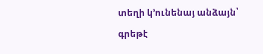տեղի կ՚ունենայ անձայն՝ գրեթէ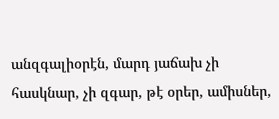անզգալիօրէն, մարդ յաճախ չի հասկնար, չի զգար, թէ օրեր, ամիսներ,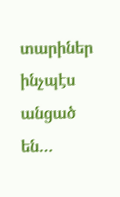տարիներ ինչպէս անցած են…